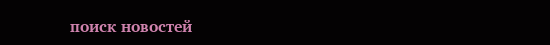поиск новостей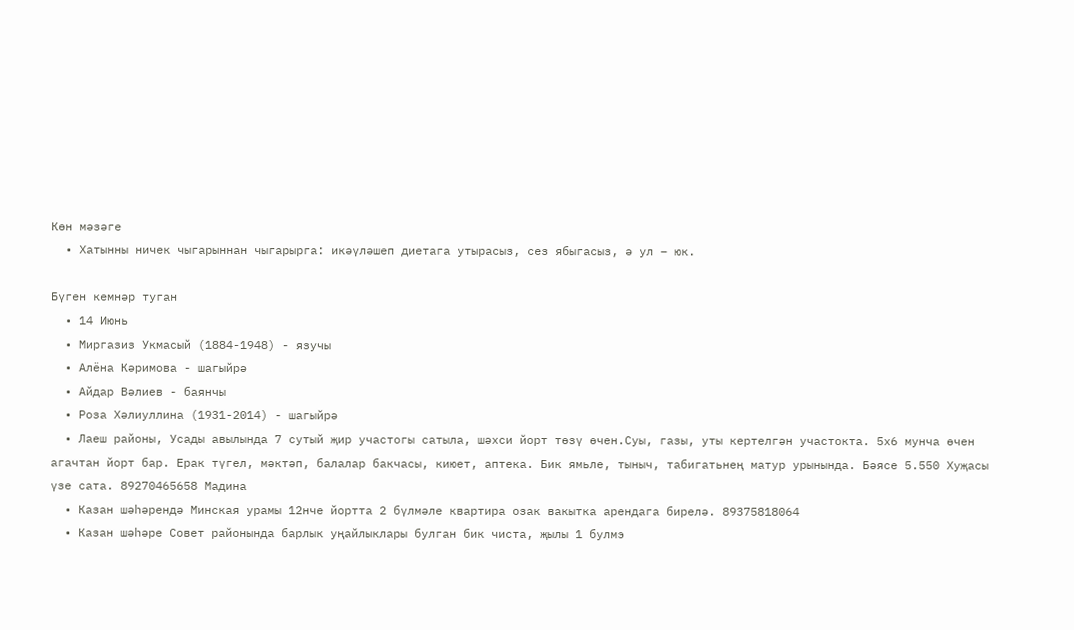Көн мәзәге
  • Хатынны ничек чыгарыннан чыгарырга: икәүләшеп диетага утырасыз, сез ябыгасыз, ә ул – юк.

Бүген кемнәр туган
  • 14 Июнь
  • Миргазиз Укмасый (1884-1948) - язучы
  • Алёна Кәримова - шагыйрә
  • Айдар Вәлиев - баянчы
  • Роза Хәлиуллина (1931-2014) - шагыйрә
  • Лаеш районы, Усады авылында 7 сутый җир участогы сатыла, шәхси йорт төзү өчен.Суы, газы, уты кертелгән участокта. 5х6 мунча өчен агачтан йорт бар. Ерак түгел, мәктәп, балалар бакчасы, киюет, аптека. Бик ямьле, тыныч, табигатьнең матур урынында. Бәясе 5.550 Хуҗасы үзе сата. 89270465658 Мадина
  • Казан шәһәрендә Минская урамы 12нче йортта 2 бүлмәле квартира озак вакытка арендага бирелә. 89375818064
  • Казан шәһәре Совет районында барлык уңайлыклары булган бик чиста, җылы 1 булмэ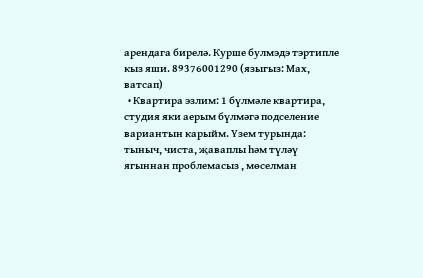арендага бирелә. Курше булмэдэ тэртипле кыз яши. 89376001290 (языгыз: Мах, ватсап)
  • Квартира эзлим: 1 бүлмәле квартира, студия яки аерым бүлмәгә подселение вариантын карыйм. Үзем турында: тыныч, чиста, җаваплы һәм түләү ягыннан проблемасыз , мөселман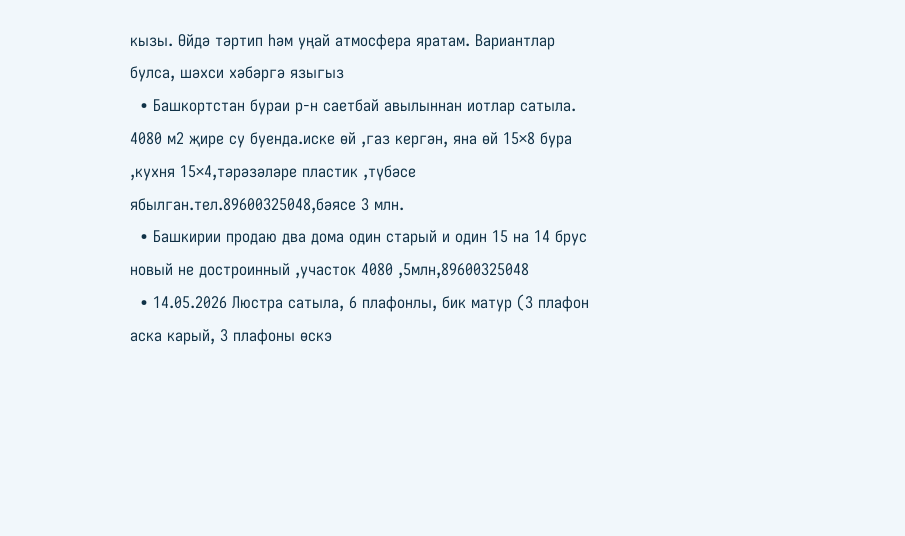кызы. Өйдә тәртип һәм уңай атмосфера яратам. Вариантлар булса, шәхси хәбәргә языгыз
  • Башкортстан бураи р-н саетбай авылыннан иотлар сатыла. 4080 м2 җире су буенда.иске өй ,газ кергән, яна өй 15×8 бура ,кухня 15×4,тәрәзәләре пластик ,түбәсе ябылган.тел.89600325048,бәясе 3 млн.
  • Башкирии продаю два дома один старый и один 15 на 14 брус новый не достроинный ,участок 4080 ,5млн,89600325048
  • 14.05.2026 Люстра сатыла, 6 плафонлы, бик матур (3 плафон аска карый, 3 плафоны өскэ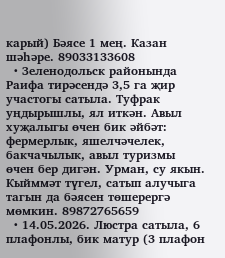карый) Бәясе 1 мең. Казан шәһәре. 89033133608
  • Зеленодольск районында Раифа тирәсендә 3,5 га җир участогы сатыла. Туфрак уңдырышлы, ял иткән. Авыл хуҗалыгы өчен бик әйбәт: фермерлык, яшелчәчелек, бакчачылык, авыл туризмы өчен бер дигән. Урман, су якын. Кыйммәт түгел, сатып алучыга тагын да бәясен төшерергә мөмкин. 89872765659
  • 14.05.2026. Люстра сатыла, 6 плафонлы, бик матур (3 плафон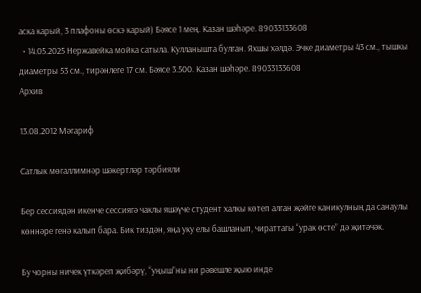аска карый, 3 плафоны өскэ карый) Бәясе 1 мең. Казан шәһәре. 89033133608
  • 14.05.2025 Нержавейка мойка сатыла. Кулланышта булган. Яхшы хәлдә. Эчке диаметры 43 см., тышкы диаметры 53 см., тирәнлеге 17 см. Бәясе 3.500. Казан шәһәре. 89033133608
Архив

13.08.2012 Мәгариф

Сатлык мөгаллимнәр шәкертләр тәрбияли

Бер сессиядән икенче сессиягә чаклы яшәүче студент халкы көтеп алган җәйге каникулның да санаулы көннәре генә калып бара. Бик тиздән, яңа уку елы башланып, чираттагы “урак өсте” дә җитәчәк.

Бу чорны ничек үткәреп җибәрү, “уңыш”ны ни рәвешле җыю инде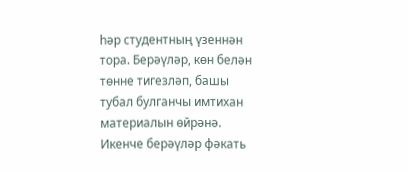һәр студентның үзеннән тора. Берәүләр, көн белән төнне тигезләп, башы тубал булганчы имтихан материалын өйрәнә. Икенче берәүләр фәкать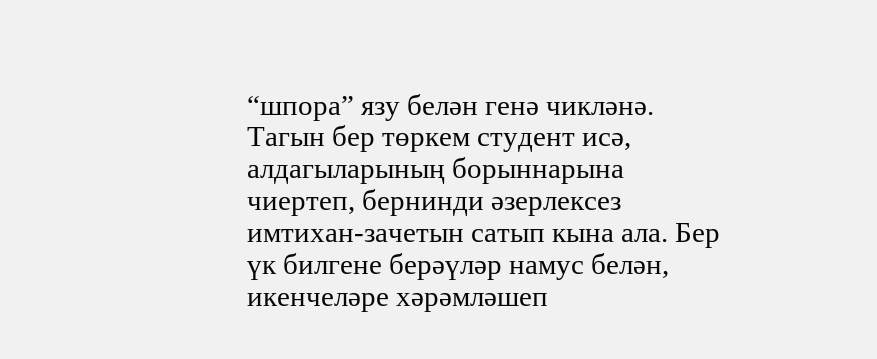“шпора” язу белән генә чикләнә. Тагын бер төркем студент исә, алдагыларының борыннарына чиертеп, бернинди әзерлексез имтихан-зачетын сатып кына ала. Бер үк билгене берәүләр намус белән, икенчеләре хәрәмләшеп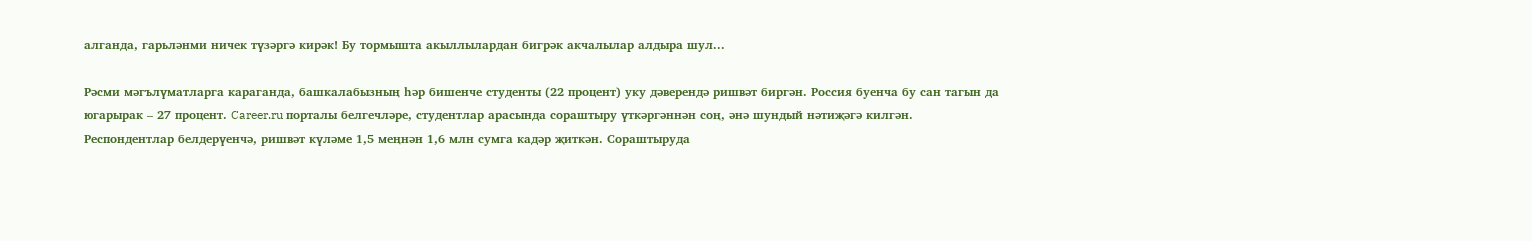алганда, гарьләнми ничек түзәргә кирәк! Бу тормышта акыллылардан бигрәк акчалылар алдыра шул...

Рәсми мәгълүматларга караганда, башкалабызның һәр бишенче студенты (22 процент) уку дәверендә ришвәт биргән. Россия буенча бу сан тагын да югарырак – 27 процент. Career.ru порталы белгечләре, студентлар арасында сораштыру үткәргәннән соң, әнә шундый нәтиҗәгә килгән. Респондентлар белдерүенчә, ришвәт күләме 1,5 меңнән 1,6 млн сумга кадәр җиткән. Сораштыруда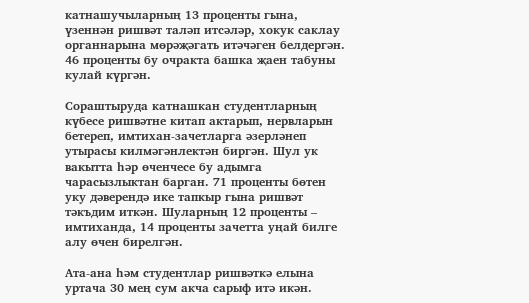катнашучыларның 13 проценты гына, үзеннән ришвәт таләп итсәләр, хокук саклау органнарына мөрәҗәгать итәчәген белдергән. 46 проценты бу очракта башка җаен табуны кулай күргән.

Сораштыруда катнашкан студентларның күбесе ришвәтне китап актарып, нервларын бетереп, имтихан-зачетларга әзерләнеп утырасы килмәгәнлектән биргән. Шул ук вакытта һәр өченчесе бу адымга чарасызлыктан барган. 71 проценты бөтен уку дәверендә ике тапкыр гына ришвәт тәкъдим иткән. Шуларның 12 проценты – имтиханда, 14 проценты зачетта уңай билге алу өчен бирелгән.

Ата-ана һәм студентлар ришвәткә елына уртача 30 мең сум акча сарыф итә икән.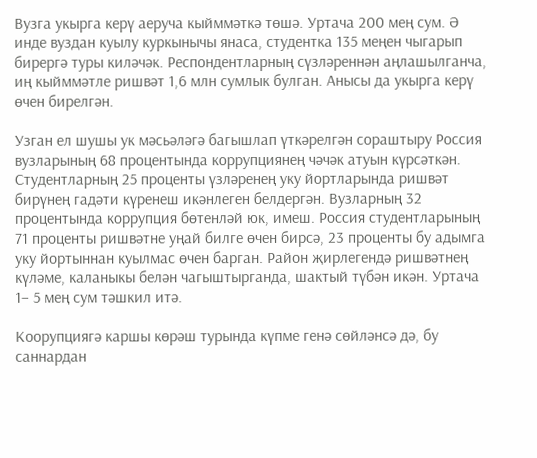Вузга укырга керү аеруча кыйммәткә төшә. Уртача 200 мең сум. Ә инде вуздан куылу куркынычы янаса, студентка 135 меңен чыгарып бирергә туры киләчәк. Респондентларның сүзләреннән аңлашылганча, иң кыйммәтле ришвәт 1,6 млн сумлык булган. Анысы да укырга керү өчен бирелгән.

Узган ел шушы ук мәсьәләгә багышлап үткәрелгән сораштыру Россия вузларының 68 процентында коррупциянең чәчәк атуын күрсәткән. Студентларның 25 проценты үзләренең уку йортларында ришвәт бирүнең гадәти күренеш икәнлеген белдергән. Вузларның 32 процентында коррупция бөтенләй юк, имеш. Россия студентларының 71 проценты ришвәтне уңай билге өчен бирсә, 23 проценты бу адымга уку йортыннан куылмас өчен барган. Район җирлегендә ришвәтнең күләме, каланыкы белән чагыштырганда, шактый түбән икән. Уртача 1– 5 мең сум тәшкил итә.

Коорупциягә каршы көрәш турында күпме генә сөйләнсә дә, бу саннардан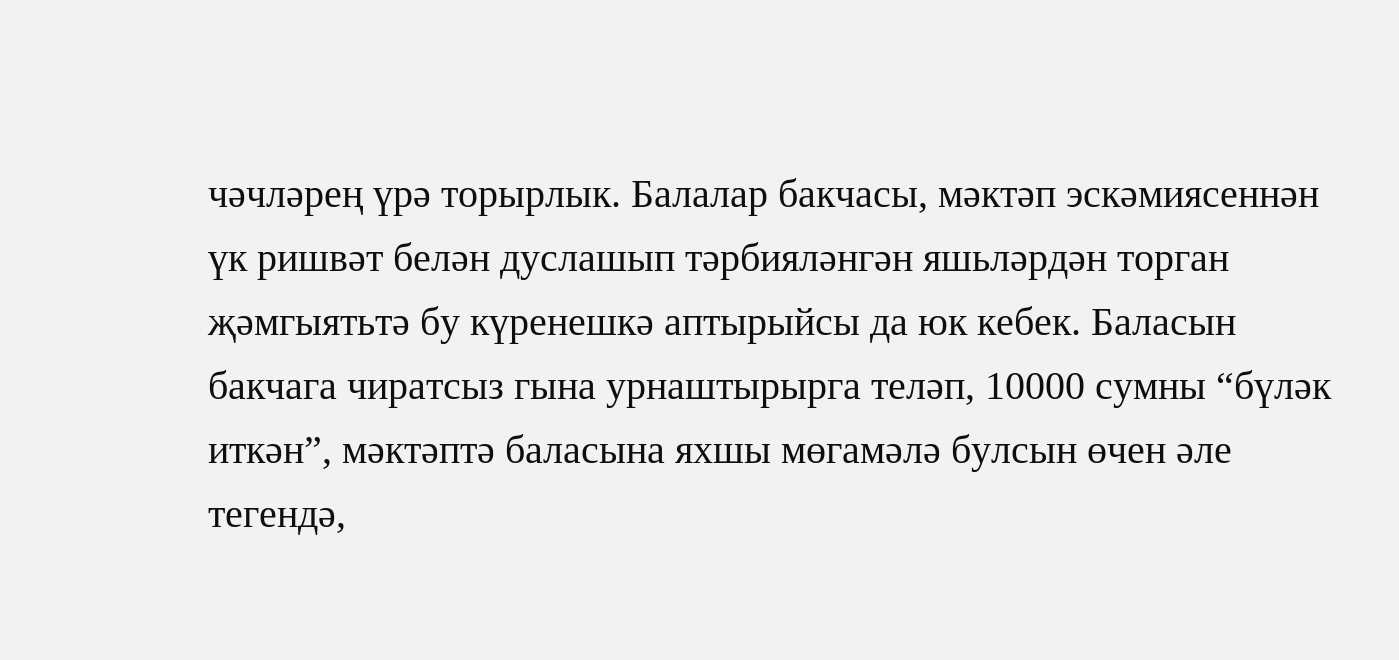чәчләрең үрә торырлык. Балалар бакчасы, мәктәп эскәмиясеннән үк ришвәт белән дуслашып тәрбияләнгән яшьләрдән торган җәмгыятьтә бу күренешкә аптырыйсы да юк кебек. Баласын бакчага чиратсыз гына урнаштырырга теләп, 10000 сумны “бүләк иткән”, мәктәптә баласына яхшы мөгамәлә булсын өчен әле тегендә,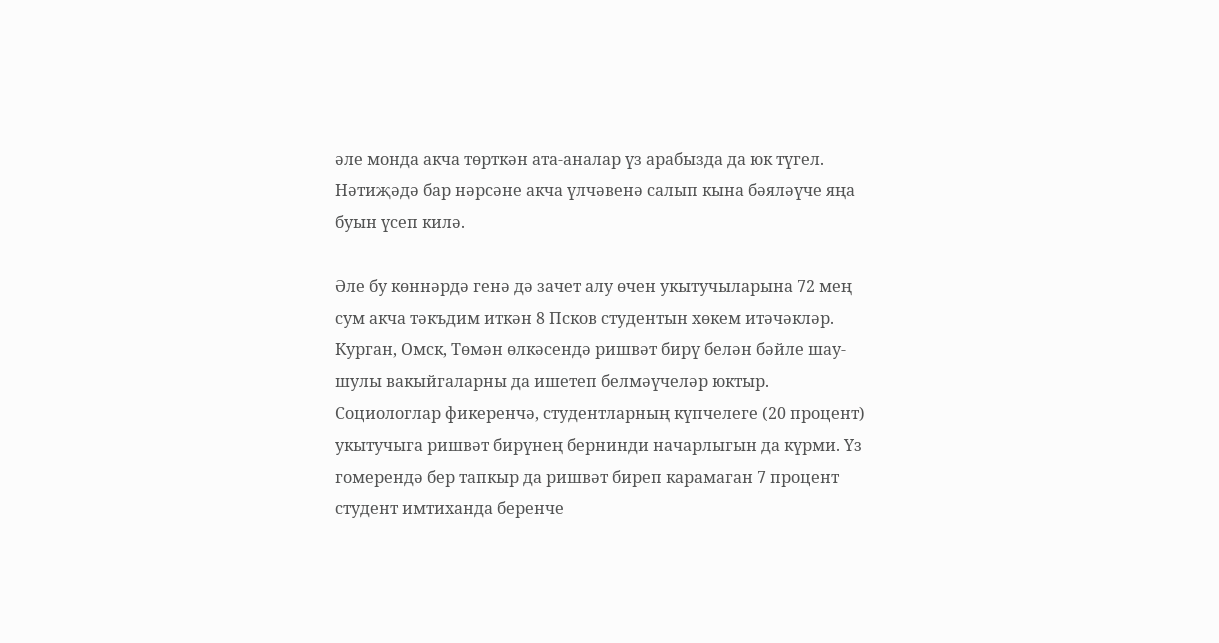әле монда акча төрткән ата-аналар үз арабызда да юк түгел. Нәтиҗәдә бар нәрсәне акча үлчәвенә салып кына бәяләүче яңа буын үсеп килә.

Әле бу көннәрдә генә дә зачет алу өчен укытучыларына 72 мең сум акча тәкъдим иткән 8 Псков студентын хөкем итәчәкләр. Курган, Омск, Төмән өлкәсендә ришвәт бирү белән бәйле шау-шулы вакыйгаларны да ишетеп белмәүчеләр юктыр. Социологлар фикеренчә, студентларның күпчелеге (20 процент) укытучыга ришвәт бирүнең бернинди начарлыгын да күрми. Үз гомерендә бер тапкыр да ришвәт биреп карамаган 7 процент студент имтиханда беренче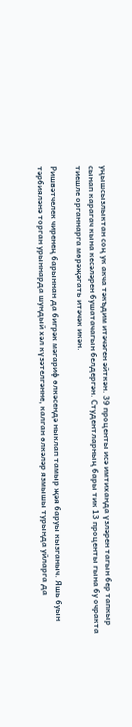уңышсызлыктан соң ук акча тәкъдим итәчәген әйткән. 39 проценты исә имтиханда үзләрен тагын бер тапкыр сынап карагач кына кесәләрен бушатачагын белдергән. Студентларның бары тик 13 проценты гына бу очракта тиешле органнарга мөрәҗәгать итәчәк икән.

Ришвәтчелек чиренең барыннан да бигрәк мәгариф өлкәсендә ныклап тамыр җәя баруы кызганыч. Яшь буын тәрбияләнә торган урыннарда шундый хәл күзәтелгәнне, калган өлкәләр язмышы турында уйларга да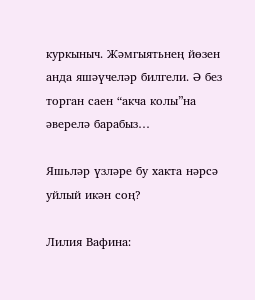куркыныч. Жәмгыятьнең йөзен анда яшәүчеләр билгели. Ә без торган саен “акча колы”на әверелә барабыз…

Яшьләр үзләре бу хакта нәрсә уйлый икән соң?

Лилия Вафина: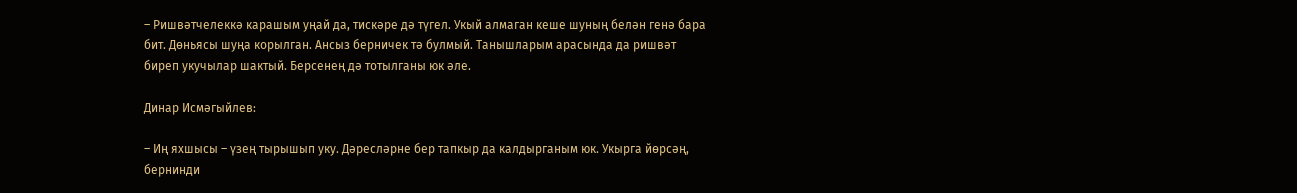– Ришвәтчелеккә карашым уңай да, тискәре дә түгел. Укый алмаган кеше шуның белән генә бара бит. Дөньясы шуңа корылган. Ансыз берничек тә булмый. Танышларым арасында да ришвәт биреп укучылар шактый. Берсенең дә тотылганы юк әле.

Динар Исмәгыйлев:

– Иң яхшысы – үзең тырышып уку. Дәресләрне бер тапкыр да калдырганым юк. Укырга йөрсәң, бернинди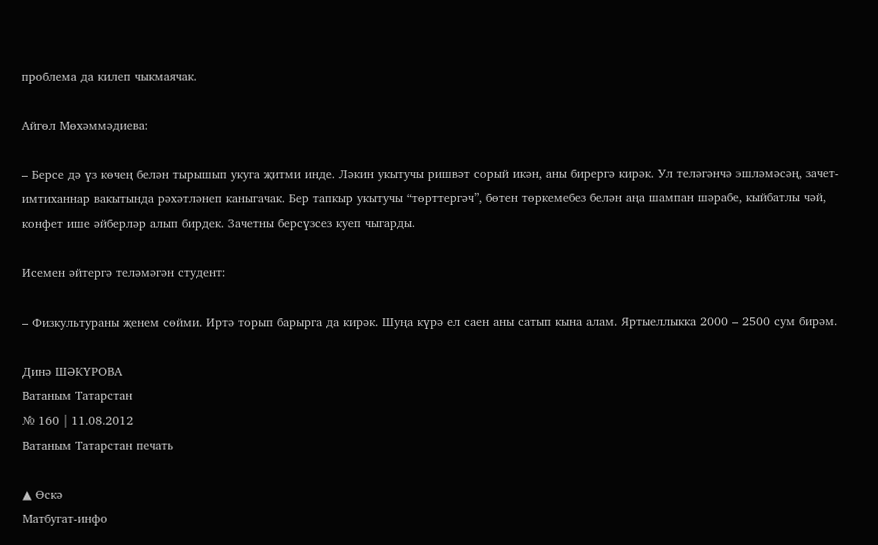проблема да килеп чыкмаячак.

Айгөл Мөхәммәдиева:

– Берсе дә үз көчең белән тырышып укуга җитми инде. Ләкин укытучы ришвәт сорый икән, аны бирергә кирәк. Ул теләгәнчә эшләмәсәң, зачет-имтиханнар вакытында рәхәтләнеп каныгачак. Бер тапкыр укытучы “төрттергәч”, бөтен төркемебез белән аңа шампан шәрабе, кыйбатлы чәй, конфет ише әйберләр алып бирдек. Зачетны берсүзсез куеп чыгарды.

Исемен әйтергә теләмәгән студент:

– Физкультураны җенем сөйми. Иртә торып барырга да кирәк. Шуңа күрә ел саен аны сатып кына алам. Яртыеллыкка 2000 – 2500 сум бирәм.

Динә ШӘКҮРОВА
Ватаным Татарстан
№ 160 | 11.08.2012
Ватаным Татарстан печать

▲ Өскә
Матбугат-инфо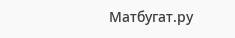Матбугат.ру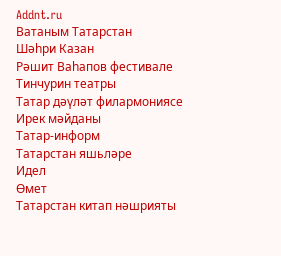Addnt.ru
Ватаным Татарстан
Шәһри Казан
Рәшит Ваһапов фестивале
Тинчурин театры
Татар дәүләт филармониясе
Ирек мәйданы
Татар-информ
Татарстан яшьләре
Идел
Өмет
Татарстан китап нәшрияты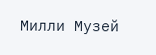Милли Музей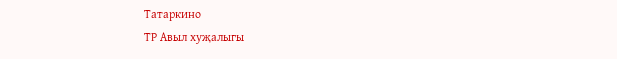Татаркино
ТР Авыл хуҗалыгы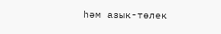һәм азык-төлек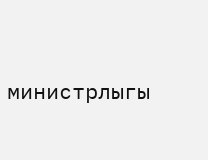министрлыгы